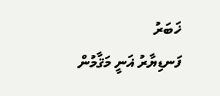ޚަބަރު
ފަނޑިޔާރު ޣަނީ މަޤާމުން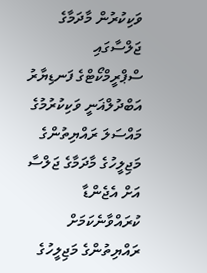ވަކިކުރުން މާދަމާގެ ޖަލްސާގައި
ސްޕްރީމްކޯޓްގެ ފަނޑިޔާރު އަބްދުލްޣަނީ ވަކިކުރުމުގެ މައްސަލަ ރައްޔިތުންގެ މަޖިލީހުގެ މާދަމާގެ ޖަލްސާ އަށް އެޖެންޑާ ކުރައްވާނެކަމަށް ރައްޔިތުންގެ މަޖިލީހުގެ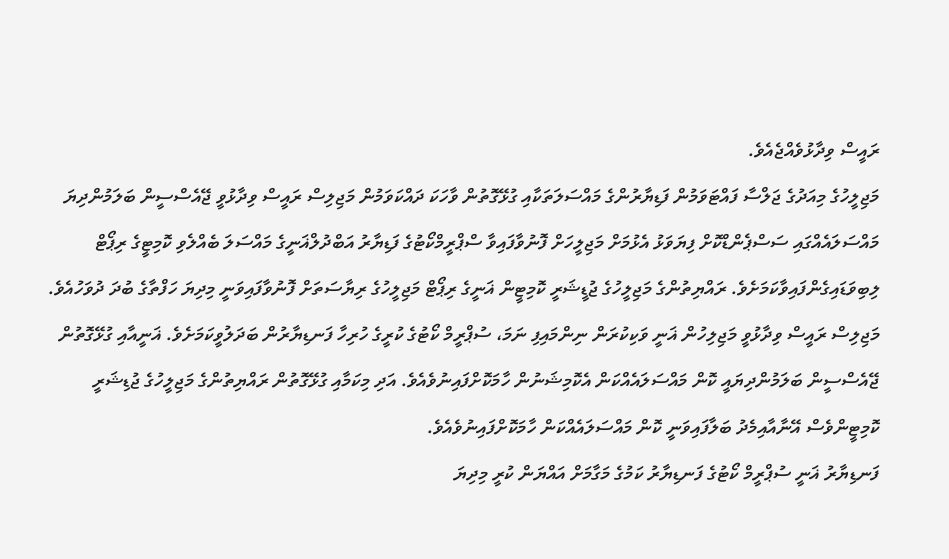ރައީސް ވިދާޅުވެއްޖެއެވެ.
މަޖިލީހުގެ މިއަދުގެ ޖަލްސާ ފައްޓަވަމުން ފަޑިޔާރުންގެ މައްސަލަތަކާއި ގުޅޭގޮތުން ވާހަކަ ދައްކަވަމުން މަޖިލިސް ރައީސް ވިދާޅުވީ ޖޭއެސްސީން ބަލަމުންދިޔަ މައްސަލައެއްގައި ސަސްޕެންޑްކޮށް ފިޔަވަޅު އެޅުމަށް މަޖިލީހަށް ފޮނުވާފައިވާ ސްޕްރީމްކޯޓުގެ ފަޑިޔާރު އަބްދުލްޣަނީގެ މައްސަލަ ބެއްލެވި ކޮމިޓީގެ ރިޕޯޓް ލިބިވަޑައިގެންފައިވާކަމަށެވެ. ރައްޔިތުންގެ މަޖިލީހުގެ ޖުޑީޝަރީ ކޮމިޓީން ޣަނީގެ ރިޕޯޓް މަޖިލީހުގެ ރިޔާސަތަށް ފޮނުވާފައިވަނީ މިދިޔަ ހަފްތާގެ ބުދަ ދުވަހުއެވެ.
މަޖިލިސް ރައީސް ވިދާޅުވީ މަޖިލިހުން ޣަނީ ވަކިކުރަން ނިންމައިފި ނަމަ، ސުޕްރީމް ކޯޓުގެ ކުރީގެ ހުރިހާ ފަނޑިޔާރުން ބަދަލުވީކަމަށެވެ. ޣަނީއާއި ގުޅޭގޮތުން ޖޭއެސްސީން ބަލަމުންދިޔައީ ކޮން މައްސަލައެއްކަން އެކޮމިޝަނުން ހާމަކޮށްފައިނުވެއެވެ. އަދި މިކަމާއި ގުޅޭގޮތުން ރައްޔިތުންގެ މަޖިލީހުގެ ޖުޑިޝަރީ ކޮމިޓީންވެސް އޭނާއާއިމެދު ބަލާފައިވަނީ ކޮން މައްސަލައެއްކަން ހާމަކޮށްފައިނުވެއެވެ.
ފަނޑިޔާރު ޣަނީ ސުޕްރީމް ކޯޓުގެ ފަނޑިޔާރު ކަމުގެ މަގާމަށް އައްޔަން ކުރީ މިދިޔަ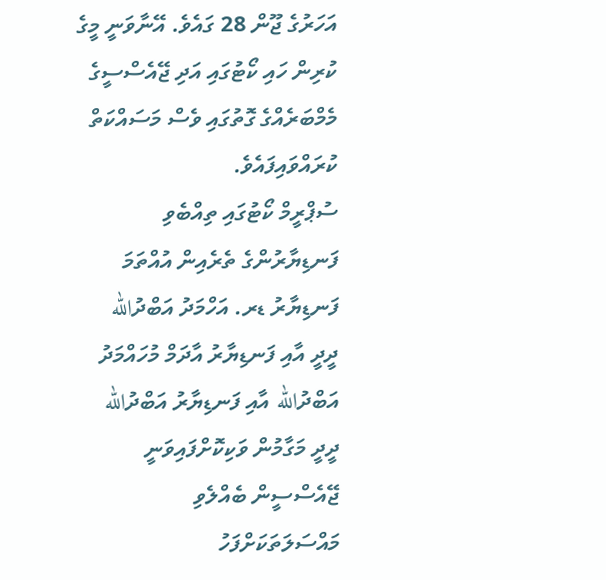އަހަރުގެ ޖޫން 28 ގައެވެ. އޭނާވަނީ މީގެ ކުރިން ހައި ކޯޓުގައި އަދި ޖޭއެސްސީގެ މެމްބަރެއްގެ ގޮތުގައި ވެސް މަސައްކަތް ކުރައްވައިފައެވެ.
ސުޕްރީމް ކޯޓުގައި ތިއްބެވި ފަނޑިޔާރުންގެ ތެރެއިން އުއްތަމަ ފަނޑިޔާރު ޑރ. އަހްމަދު އަބްދުالله ދީދީ އާއި ފަނޑިޔާރު އާދަމް މުހައްމަދު އަބްދުالله އާއި ފަނޑިޔާރު އަބްދުالله ދީދީ މަގާމުން ވަކިކޮށްފައިވަނީ ޖޭއެސްސީން ބެއްލެވި މައްސަލަތަކަށްފަހު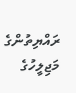ރައްޔިތުންގެ މަޖިލީހުގެ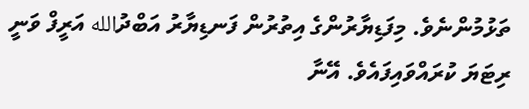ތަޅުމުންނެވެ. މިފަޑިޔާރުންގެ އިތުރުން ފަނޑިޔާރު އަބްދުالله އަރީފް ވަނީ ރިޓަޔަ ކުރައްވައިފައެވެ. އޭނާ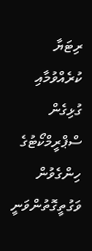ރިޓަޔާ ކުރެއްވުމާއި ގުޅިގެން ސްޕްރީމްކޯޓުގެ ހިންގެވުން ވަގުތީގޮތުންވަނީ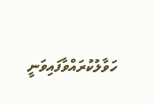ހަވާލުކުރައްވާފައިވަނީ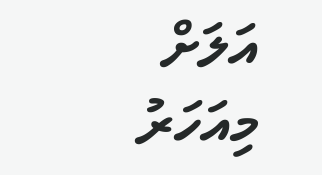އަލަށް މިއަހަރު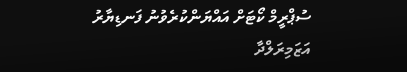ސުޕްރީމް ކޯޓަށް އައްޔަންކުރެވުނު ފަނޑިޔާރު އަޒަމިރަލްދާ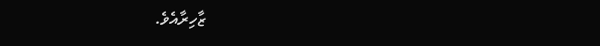ޒާހިރާއެވެ.